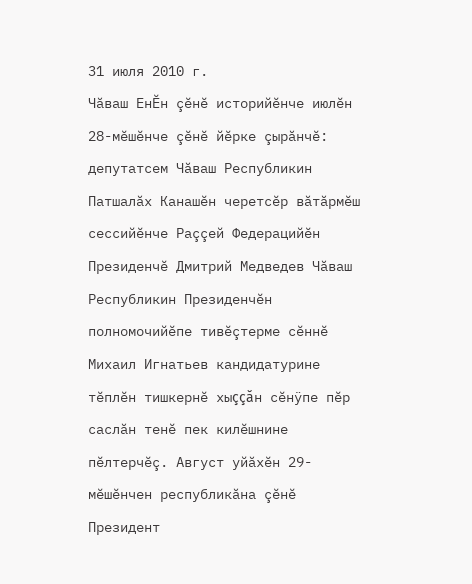31 июля 2010 г.
Чăваш ЕнĔн çĕнĕ историйĕнче июлĕн 28-мĕшĕнче çĕнĕ йĕрке çырăнчĕ: депутатсем Чăваш Республикин Патшалăх Канашĕн черетсĕр вăтăрмĕш сессийĕнче Раççей Федерацийĕн Президенчĕ Дмитрий Медведев Чăваш Республикин Президенчĕн полномочийĕпе тивĕçтерме сĕннĕ Михаил Игнатьев кандидатурине тĕплĕн тишкернĕ хыççăн сĕнÿпе пĕр саслăн тенĕ пек килĕшнине пĕлтерчĕç. Август уйăхĕн 29-мĕшĕнчен республикăна çĕнĕ Президент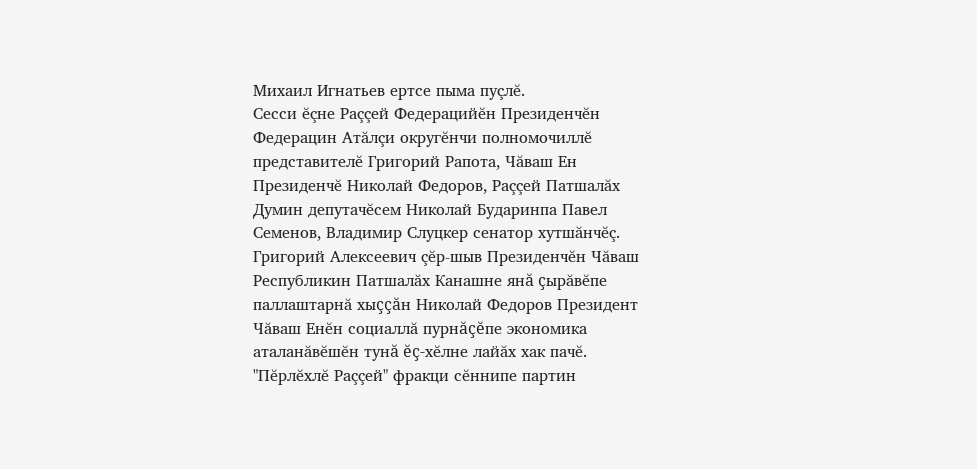Михаил Игнатьев ертсе пыма пуçлĕ.
Сесси ĕçне Раççей Федерацийĕн Президенчĕн Федерацин Атăлçи округĕнчи полномочиллĕ представителĕ Григорий Рапота, Чăваш Ен Президенчĕ Николай Федоров, Раççей Патшалăх Думин депутачĕсем Николай Бударинпа Павел Семенов, Владимир Слуцкер сенатор хутшăнчĕç. Григорий Алексеевич çĕр-шыв Президенчĕн Чăваш Республикин Патшалăх Канашне янă çырăвĕпе паллаштарнă хыççăн Николай Федоров Президент Чăваш Енĕн социаллă пурнăçĕпе экономика аталанăвĕшĕн тунă ĕç-хĕлне лайăх хак пачĕ.
"Пĕрлĕхлĕ Раççей" фракци сĕннипе партин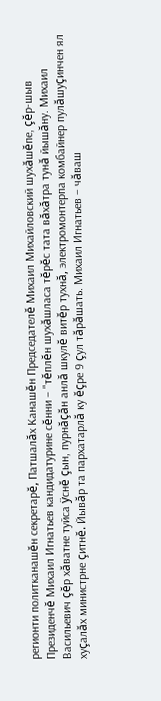регионти политканашĕн секретарĕ, Патшалăх Канашĕн Председателĕ Михаил Михайловский шухăшĕпе, çĕр-шыв Президенчĕ Михаил Игнатьев кандидатурине сĕнни – "тĕплĕн шухăшласа тĕрĕс тата вăхăтра тунă йышăну. Михаил Васильевич çĕр хăватне туйса ÿснĕ çын, пурнăçăн анлă шкулĕ витĕр тухнă, электромонтерпа комбайнер пулăшуçинчен ял хуçалăх министрне çитнĕ. Йывăр та пархатарлă ку ĕçре 9 çул тăрăшать. Михаил Игнатьев – чăваш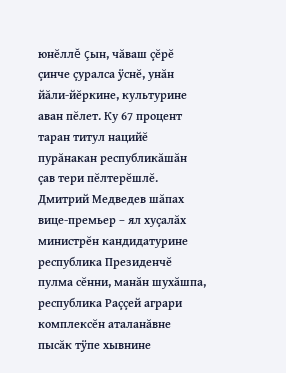юнĕллĕ çын, чăваш çĕрĕ çинче çуралса ÿснĕ, унăн йăли-йĕркине, культурине аван пĕлет. Ку 67 процент таран титул нацийĕ пурăнакан республикăшăн çав тери пĕлтерĕшлĕ. Дмитрий Медведев шăпах вице-премьер – ял хуçалăх министрĕн кандидатурине республика Президенчĕ пулма сĕнни, манăн шухăшпа, республика Раççей аграри комплексĕн аталанăвне пысăк тÿпе хывнине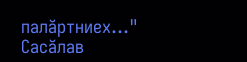палăртниех..."
Сасăлав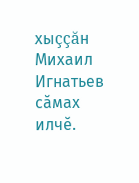хыççăн Михаил Игнатьев сăмах илчĕ.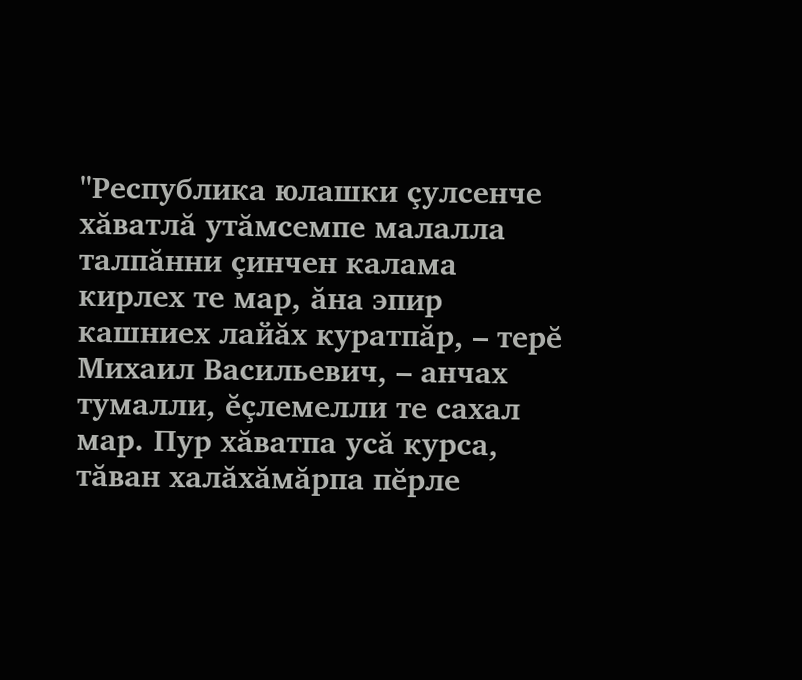"Республика юлашки çулсенче хăватлă утăмсемпе малалла талпăнни çинчен калама кирлех те мар, ăна эпир кашниех лайăх куратпăр, – терĕ Михаил Васильевич, – анчах тумалли, ĕçлемелли те сахал мар. Пур хăватпа усă курса, тăван халăхăмăрпа пĕрле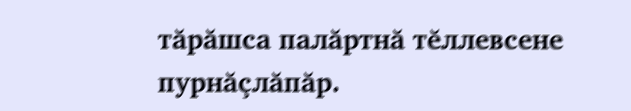тăрăшса палăртнă тĕллевсене пурнăçлăпăр.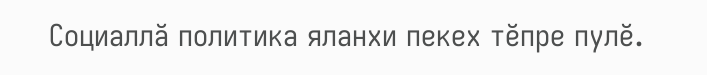Социаллă политика яланхи пекех тĕпре пулĕ.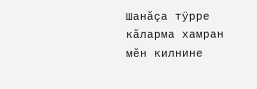Шанăçа тÿрре кăларма хамран мĕн килнине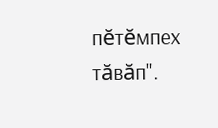пĕтĕмпех тăвăп".